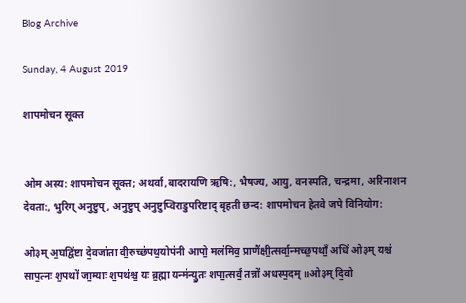Blog Archive

Sunday, 4 August 2019

शापमोचन सूक्त


ओम अस्य: शापमोचन सूक्त; अथर्वा,बादरायणि ऋषि:, भैषज्य, आयु, वनस्पति, चन्द्रमा, अरिनाशन देवता:, भुरिग् अनुष्टुप्, अनुष्टुप् अनुष्टुप्विराडुपरिष्टाद् बृहती छन्द: शापमोचन हेतवे जपे विनियोग:

ओ३म् अ॒घद्वि॑ष्टा दे॒वजा॑ता वी॒रुच्छ॑पथ॒योप॑नी आपो॒ मल॑मिव॒ प्राणै॑क्षी॒त्सर्वा॒न्मच्छ॒पथाँ॒ अधि॑ ओ३म् यश्च॑ साप॒त्नः श॒पथो॑ जा॒म्याः श॒पथ॑श्च॒ यः ब्र॒ह्मा यन्म॑न्यु॒तः शपा॒त्सर्वं॒ तन्नो॑ अधस्प॒दम् ॥ओ३म् दि॒वो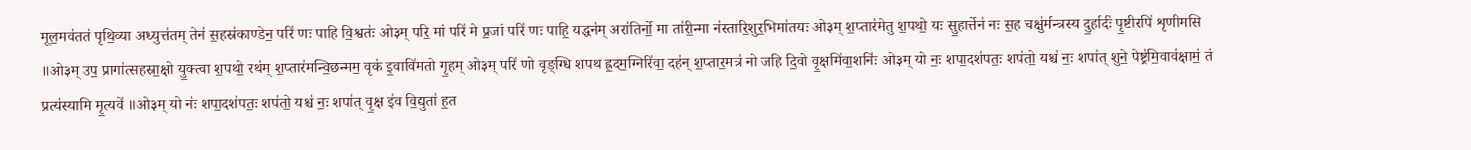मूल॒मव॑ततं पृथि॒व्या अध्युत्त॑तम् तेन॑ स॒हस्र॑काण्डेन॒ परि॑ णः पाहि वि॒श्वतः॑ ओ३म् परि॒ मां परि॑ मे प्र॒जां परि॑ णः पाहि॒ यद्धन॑म् अरा॑तिर्नो॒ मा ता॑री॒न्मा न॑स्तारि॒शुर॒भिमा॑तयः ओ३म् श॒प्तार॑मेतु श॒पथो॒ यः सु॒हार्त्तेन॑ नः स॒ह चक्षु॑र्मन्त्रस्य दु॒र्हार्दः॑ पृ॒ष्टीरपि॑ शृणीमसि ॥ओ३म् उप॒ प्रागा॑त्सहस्रा॒क्षो यु॒क्त्वा श॒पथो॒ रथ॑म् श॒प्तार॑मन्वि॒छन्मम॒ वृक॑ इ॒वावि॑मतो गृ॒हम् ओ३म् परि॑ णो वृङ्ग्धि शपथ ह्र॒दम॒ग्निरि॑वा॒ दह॑न् श॒प्तार॒मत्र॑ नो जहि दि॒वो वृ॒क्षमि॑वा॒शनिः॑ ओ३म् यो नः॒ शपा॒दश॑पतः॒ शप॑तो॒ यश्च॑ नः॒ शपा॑त् शुने॒ पेष्ट्र॑मि॒वाव॑क्षामं॒ तं प्रत्य॑स्यामि मृ॒त्यवे॑ ॥ओ३म् यो नः॑ शपा॒दश॑पतः॒ शप॑तो॒ यश्च॑ नः॒ शपा॑त् वृ॒क्ष इ॑व वि॒द्युता॑ ह॒त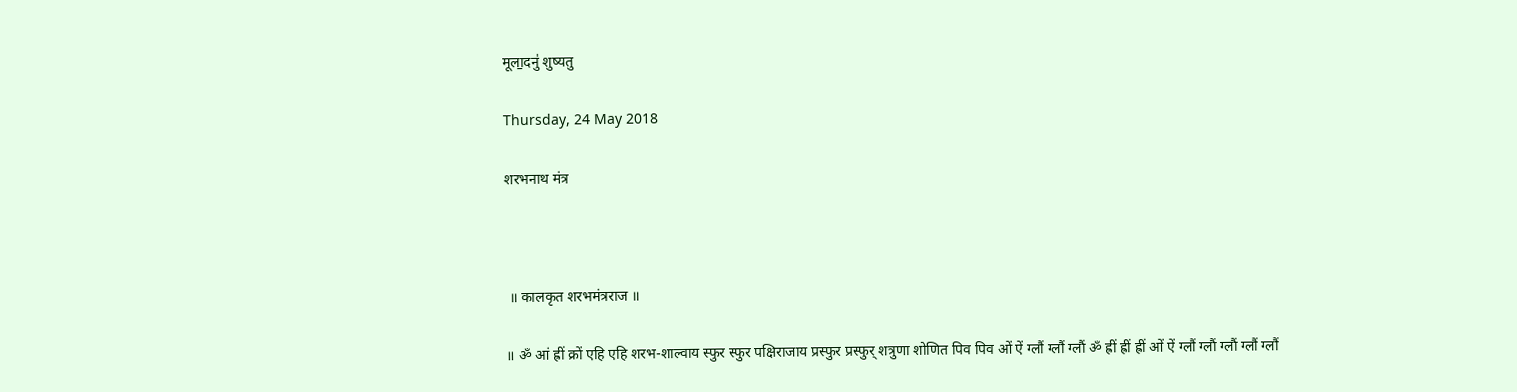मूला॒दनु॑ शुष्यतु

Thursday, 24 May 2018

शरभनाथ मंत्र



 ॥ कालकृत शरभमंत्रराज ॥

॥ ॐ आं ह्रीं क्रों एहि एहि शरभ-शाल्वाय स्फुर स्फुर पक्षिराजाय प्रस्फुर प्रस्फुर् शत्रुणा शोणित पिव पिव ओं ऐं ग्लौं ग्लौं ग्लौं ॐ ह्रीं ह्रीं ह्रीं ओं ऐं ग्लौं ग्लौं ग्लौं ग्लौं ग्लौं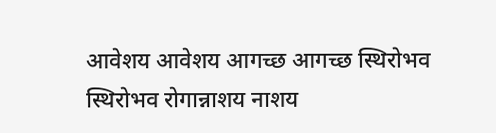आवेशय आवेशय आगच्छ आगच्छ स्थिरोभव स्थिरोभव रोगान्नाशय नाशय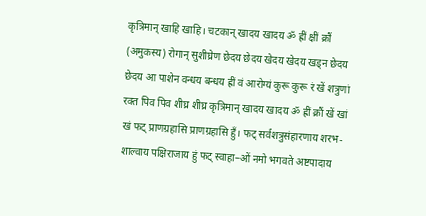कृत्रिमान् खाहि खाहि। चटकान् खादय खादय ॐ ह्रीं क्षीं क्रौं (अमुकस्य) रोगान् सुशीघ्रेण छेदय छेदय खेदय खेदय खड्न छेदय छेदय आ पाशेन वन्धय बन्धय ह्रीं वं आरोग्यं कुरू कुरू रं खें शत्रुणां रक्त पिव पिव शीघ्र शीघ्र कृत्रिमान् खादय खादय ॐ ह्रीं क्रौं खें खां खं फट् प्राणग्रहासि प्राणग्रहासि हुँ। फट् सर्वशत्रुसंहारणाय शरभ-शाल्वाय पक्षिराजाय हुं फट् स्वाहा–ओं नमो भगवते अष्टपादाय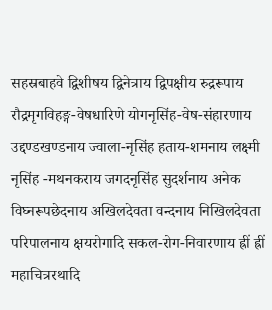सहस्रबाहवे द्विशीषय द्विनेत्राय द्विपक्षीय रुद्ररूपाय रौद्रमृगविहङ्ग-वेषधारिणे योगनृसिंह-वेष-संहारणाय उद्दण्डखण्डनाय ज्वाला-नृसिंह हताय-शमनाय लक्ष्मी नृसिंह -मथनकराय जगदनृसिंह सुदर्शनाय अनेक विघ्नरूपछेदनाय अखिलदेवता वन्दनाय निखिलदेवता परिपालनाय क्षयरोगादि सकल-रोग-निवारणाय ह्रीं ह्रीं महाचित्ररथादि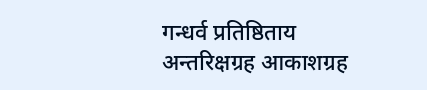गन्धर्व प्रतिष्ठिताय अन्तरिक्षग्रह आकाशग्रह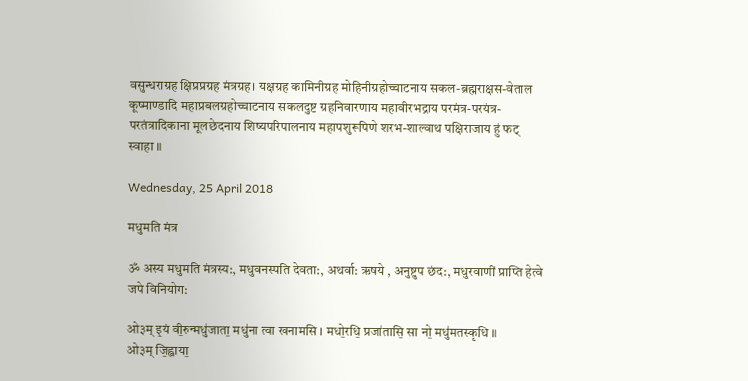वसुन्धराग्रह क्षिप्रप्रग्रह मंत्रग्रह। यक्षग्रह कामिनीग्रह मोहिनीग्रहोच्चाटनाय सकल-ब्रह्मराक्षस-वेताल कूष्माण्डादि महाप्रबलग्रहोच्चाटनाय सकलदुष्ट ग्रहनिवारणाय महावीरभद्राय परमंत्र-परयंत्र-परतंत्रादिकाना मूलछेदनाय शिष्यपरिपालनाय महापशुरूपिणे शरभ-शाल्वाथ पक्षिराजाय हुं फट् स्वाहा ॥

Wednesday, 25 April 2018

मधुमति मंत्र

ॐ अस्य मधुमति मंत्रस्य:, मधुवनस्पति देवता:, अथर्वा: ऋषये , अनुष्टुप छंद:, मधुरवाणीं प्राप्ति हेत्वे जपे विनियोग:

ओ३म् इ॒यं वी॒रुन्मधु॑जाता॒ मधु॑ना त्वा खनामसि । मधो॒रधि॒ प्रजा॑तासि॒ सा नो॒ मधु॑मतस्कृधि ॥
ओ३म् जि॒ह्वाया॒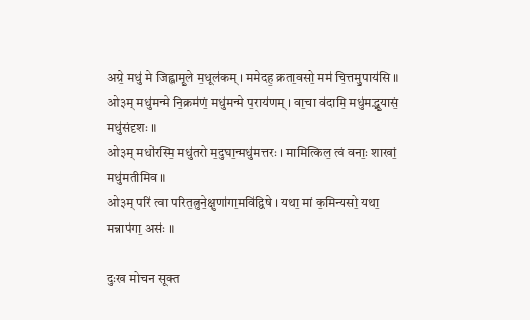अग्रे॒ मधु॑ मे जिह्वामू॒ले म॒धूल॑कम् । ममेदह॒ क्रता॒वसो॒ मम॑ चि॒त्तमु॒पाय॑सि ॥
ओ३म् मधु॑मन्मे नि॒क्रम॑णं॒ मधु॑मन्मे प॒राय॑णम् । वा॒चा व॑दामि॒ मधु॑मद्भू॒यासं॒ मधु॑संदृशः ॥
ओ३म् मधो॑रस्मि॒ मधु॑तरो म॒दुघा॒न्मधु॑मत्तरः । मामित्किल॒ त्वं वनाः॒ शाखां॒ मधु॑मतीमिव ॥
ओ३म् परि॑ त्वा परित॒त्नुने॒क्षुणा॑गा॒मवि॑द्विषे । यथा॒ मां क॒मिन्यसो॒ यथा॒ मन्नाप॑गा॒ असः॑ ॥

दुःख मोचन सूक्त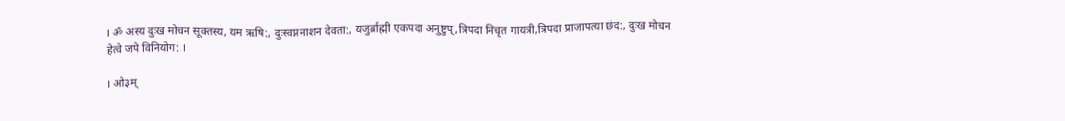। ॐ अस्य दुःख मोचन सूक्तस्य, यम ऋषि:, दुःस्वप्ननाशन देवता:, यजुर्ब्राह्मी एकपदा अनुष्टुप्,त्रिपदा निचृत गायत्री,त्रिपदा प्राजापत्या छंद:, दुःख मोचन हेत्वे जपे विनियोग: ।

। ओ३म्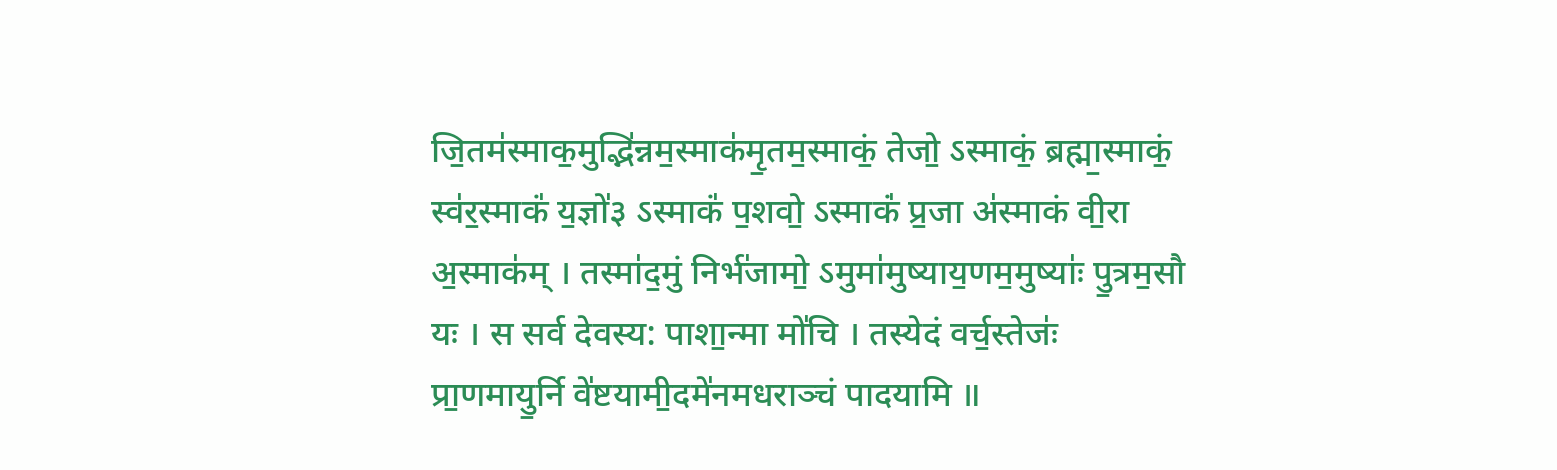जि॒तम॑स्माक॒मुद्भि॑न्नम॒स्माक॑मृ॒तम॒स्माकं॒ तेजो॒ ऽस्माकं॒ ब्रह्मा॒स्माकं॒ स्व॑र॒स्माकं॑ य॒ज्ञो॑३ ऽस्माकं॑ प॒शवो॒ ऽस्माकं॑ प्र॒जा अ॑स्माकं वी॒रा अ॒स्माक॑म् । तस्मा॑द॒मुं निर्भ॑जामो॒ ऽमुमा॑मुष्याय॒णम॒मुष्याः॑ पु॒त्रम॒सौ यः । स सर्व देवस्य: पाशा॒न्मा मो॑चि । तस्येदं वर्च॒स्तेजः॑ प्रा॒णमायु॒र्नि वे॑ष्टयामी॒दमे॑नमधराञ्चं पादयामि ॥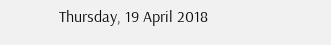Thursday, 19 April 2018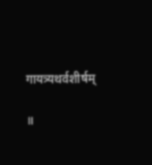गायत्र्यथर्वशीर्षम्

॥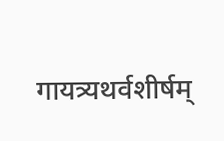गायत्र्यथर्वशीर्षम्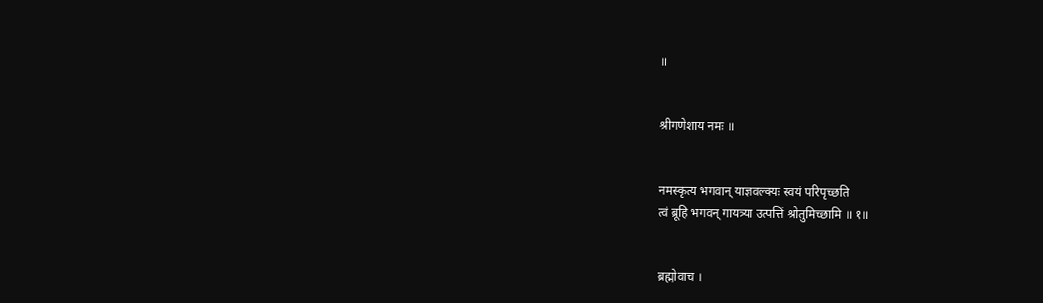॥


श्रीगणेशाय नमः ॥


नमस्कृत्य भगवान् याज्ञवल्क्यः स्वयं परिपृच्छति
त्वं ब्रूहि भगवन् गायत्र्या उत्पत्तिं श्रोतुमिच्छामि ॥ १॥


ब्रह्मोवाच ।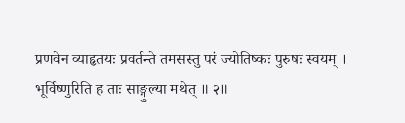प्रणवेन व्याहृतयः प्रवर्तन्ते तमसस्तु परं ज्योतिष्कः पुरुषः स्वयम् ।
भूर्विष्णुरिति ह ताः साङ्गुल्या मथेत् ॥ २॥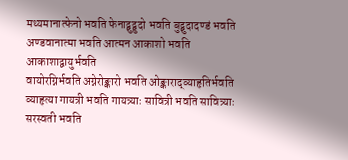मथ्यमानात्फेनो भवति फेनाद्बुद्बुदो भवति बुद्बुदादण्डं भवति
अण्डवानात्मा भवति आत्मन आकाशो भवति आकाशाद्वायुर्भवति
वायोरग्निर्भवति अग्नेरोङ्कारो भवति ओङ्काराद्व्याहृतिर्भवति
व्याहृत्या गायत्री भवति गायत्र्याः सावित्री भवति सावित्र्याः
सरस्वती भवति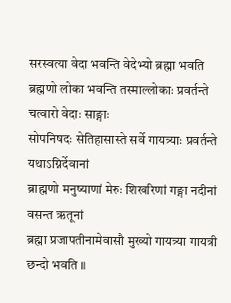सरस्वत्या वेदा भवन्ति वेदेभ्यो ब्रह्मा भवति
ब्रह्मणो लोका भवन्ति तस्माल्लोकाः प्रवर्तन्ते चत्वारो वेदाः साङ्गाः
सोपनिषदः सेतिहासास्ते सर्वे गायत्र्याः प्रवर्तन्ते यथाऽग्निर्देवानां
ब्राह्मणो मनुष्याणां मेरुः शिखरिणां गङ्गा नदीनां वसन्त ऋतूनां
ब्रह्मा प्रजापतीनामेवासौ मुख्यो गायत्र्या गायत्री छन्दो भवति ॥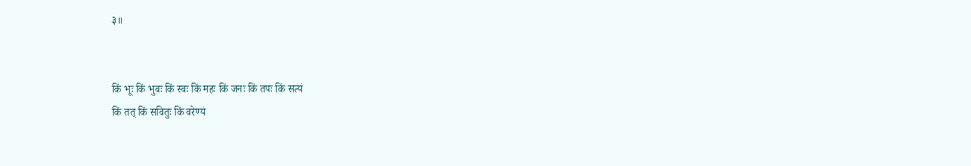३॥


किं भूः किं भुवः किं स्वः किं महः किं जनः किं तपः किं सत्यं
किं तत् किं सवितुः किं वरेण्यं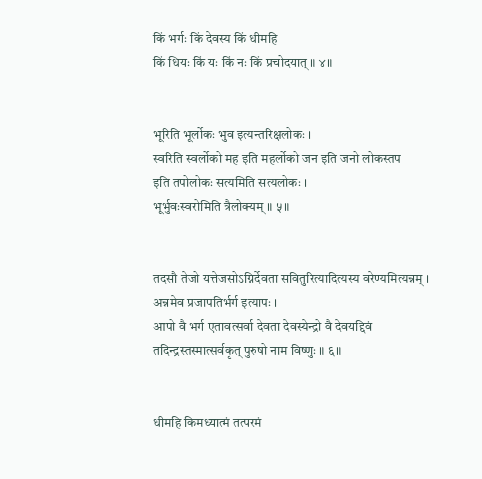किं भर्गः किं देवस्य किं धीमहि
किं धियः किं यः किं नः किं प्रचोदयात् ॥ ४॥


भूरिति भूर्लोकः भुव इत्यन्तरिक्षलोकः ।
स्वरिति स्वर्लोको मह इति महर्लोको जन इति जनो लोकस्तप
इति तपोलोकः सत्यमिति सत्यलोकः ।
भूर्भुवःस्वरोमिति त्रैलोक्यम् ॥ ५॥


तदसौ तेजो यत्तेजसोऽग्निर्देवता सवितुरित्यादित्यस्य वरेण्यमित्यन्नम् ।
अन्नमेव प्रजापतिर्भर्ग इत्यापः ।
आपो वै भर्ग एतावत्सर्वा देवता देवस्येन्द्रो वै देवयद्दिवं
तदिन्द्रस्तस्मात्सर्वकृत् पुरुषो नाम विष्णुः ॥ ६॥


धीमहि किमध्यात्मं तत्परमं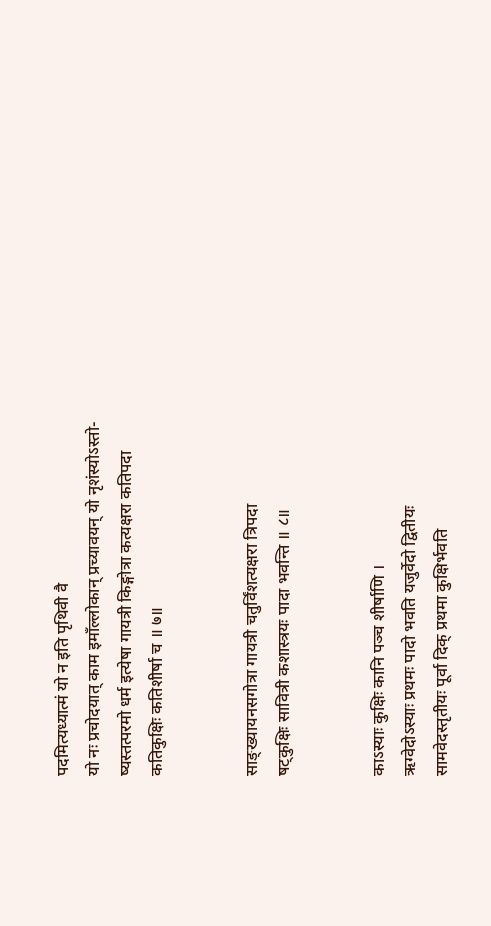पदमित्यध्यात्मं यो न इति पृथिवी वै
यो नः प्रचोदयात् काम इमाँल्लोकान् प्रच्यावयन् यो नृशंस्योऽस्तो-
ष्यस्तत्परमो धर्म इत्येषा गायत्री किङ्गोत्रा कत्यक्षरा कतिपदा
कतिकुक्षिः कतिशीर्षा च ॥ ७॥


साङ्ख्यायनसगोत्रा गायत्री चतुर्विंशत्यक्षरा त्रिपदा
षट्कुक्षिः सावित्री कशास्त्रयः पादा भवन्ति ॥ ८॥


काऽस्याः कुक्षिः कानि पञ्च शीर्षाणि ।
ऋग्वेदोऽस्याः प्रथमः पादो भवति यजुर्वेदो द्वितीयः
सामवेदस्तृतीयः पूर्वा दिक् प्रथमा कुक्षिर्भवति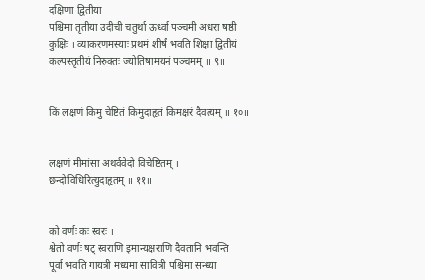दक्षिणा द्वितीया
पश्चिमा तृतीया उदीची चतुर्था ऊर्ध्वा पञ्चमी अधरा षष्ठी
कुक्षिः । व्याकरणमस्याः प्रथमं शीर्षं भवति शिक्षा द्वितीयं
कल्पस्तृतीयं निरुक्तः ज्योतिषामयनं पञ्चमम् ॥ ९॥


किं लक्षणं किमु चेष्टितं किमुदाहृतं किमक्षरं दैवत्यम् ॥ १०॥


लक्षणं मीमांसा अथर्ववेदो विचेष्टितम् ।
छन्दोविधिरित्युदाहृतम् ॥ ११॥


को वर्णः कः स्वरः ।
श्वेतो वर्णः षट् स्वराणि इमान्यक्षराणि दैवतानि भवन्ति
पूर्वा भवति गायत्री मध्यमा सावित्री पश्चिमा सन्ध्या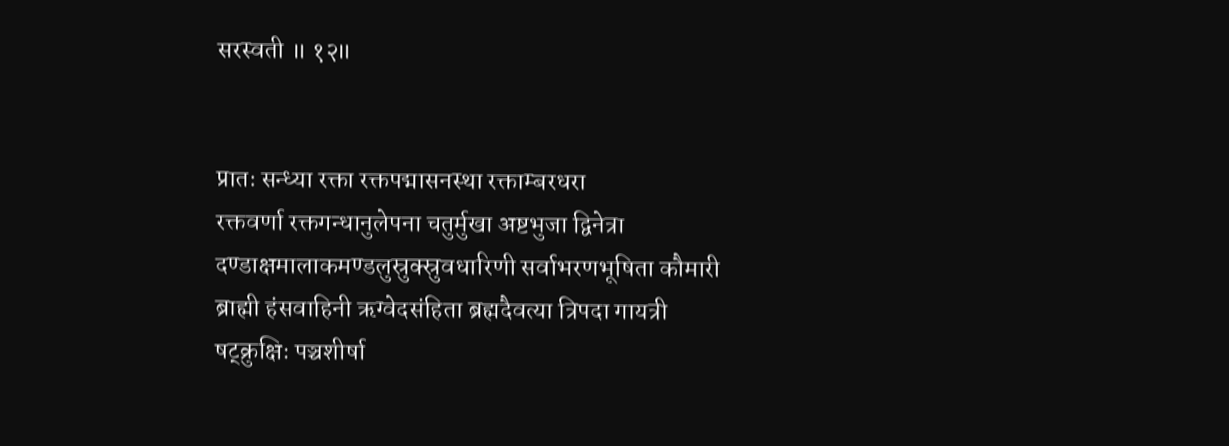सरस्वती ॥ १२॥


प्रातः सन्ध्या रक्ता रक्तपद्मासनस्था रक्ताम्बरधरा
रक्तवर्णा रक्तगन्धानुलेपना चतुर्मुखा अष्टभुजा द्विनेत्रा
दण्डाक्षमालाकमण्डलुस्रुक्स्रुवधारिणी सर्वाभरणभूषिता कौमारी
ब्राह्मी हंसवाहिनी ऋग्वेदसंहिता ब्रह्मदैवत्या त्रिपदा गायत्री
षट्क्रुक्षिः पञ्चशीर्षा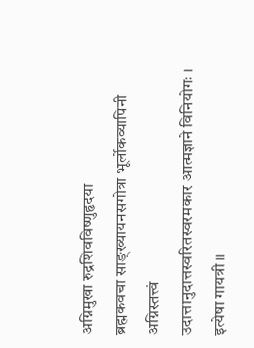अग्निमुखा रुद्रशिवविष्णुहृदया
ब्रह्मकवचा साङ्ख्यायनसगोत्रा भूर्लोकव्यापिनी अग्निस्तत्त्वं
उदात्तानुदात्तस्वरितस्वरमकार आत्मज्ञाने विनियोगः ।
इत्येषा गायत्री ॥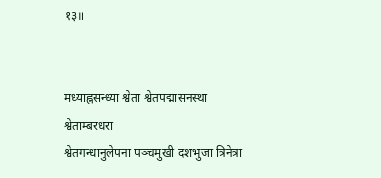१३॥


मध्याह्नसन्ध्या श्वेता श्वेतपद्मासनस्था श्वेताम्बरधरा
श्वेतगन्धानुलेपना पञ्चमुखी दशभुजा त्रिनेत्रा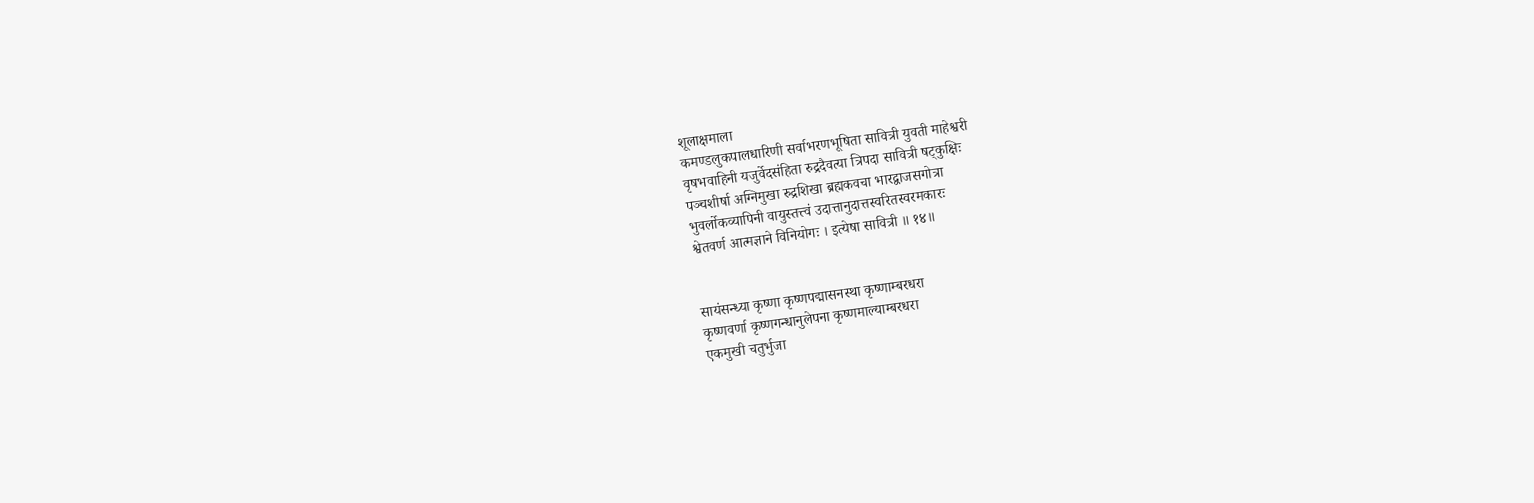शूलाक्षमाला
कमण्डलुकपालधारिणी सर्वाभरणभूषिता सावित्री युवती माहेश्वरी
वृषभवाहिनी यजुर्वेदसंहिता रुद्रदैवत्या त्रिपदा सावित्री षट्कुक्षिः
पञ्चशीर्षा अग्निमुखा रुद्रशिखा ब्रह्मकवचा भारद्वाजसगोत्रा
भुवर्लोकव्यापिनी वायुस्तत्त्वं उदात्तानुदात्तस्वरितस्वरमकारः
श्वेतवर्ण आत्मज्ञाने विनियोगः । इत्येषा सावित्री ॥ १४॥


सायंसन्ध्या कृष्णा कृष्णपद्मासनस्था कृष्णाम्बरधरा
कृष्णवर्णा कृष्णगन्धानुलेपना कृष्णमाल्याम्बरधरा
एकमुखी चतुर्भुजा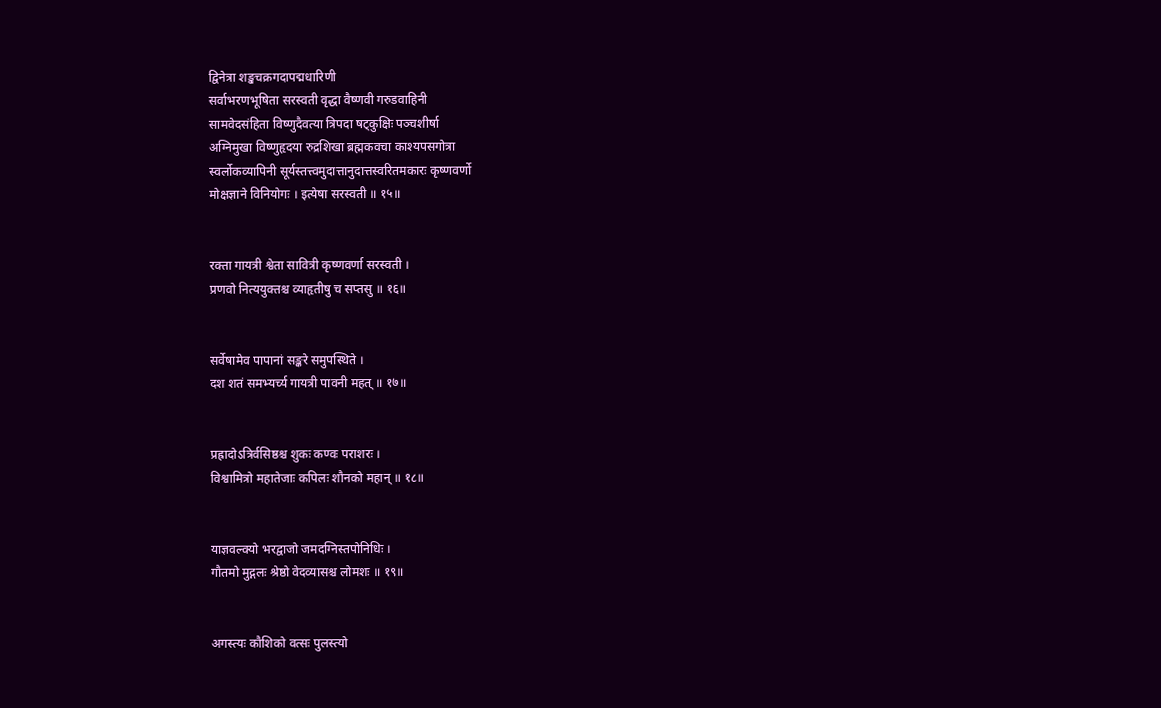द्विनेत्रा शङ्खचक्रगदापद्मधारिणी
सर्वाभरणभूषिता सरस्वती वृद्धा वैष्णवी गरुडवाहिनी
सामवेदसंहिता विष्णुदैवत्या त्रिपदा षट्कुक्षिः पञ्चशीर्षा
अग्निमुखा विष्णुहृदया रुद्रशिखा ब्रह्मकवचा काश्यपसगोत्रा
स्वर्लोकव्यापिनी सूर्यस्तत्त्वमुदात्तानुदात्तस्वरितमकारः कृष्णवर्णो
मोक्षज्ञाने विनियोगः । इत्येषा सरस्वती ॥ १५॥


रक्ता गायत्री श्वेता सावित्री कृष्णवर्णा सरस्वती ।
प्रणवो नित्ययुक्तश्च व्याहृतीषु च सप्तसु ॥ १६॥


सर्वेषामेव पापानां सङ्करे समुपस्थिते ।
दश शतं समभ्यर्च्य गायत्री पावनी महत् ॥ १७॥


प्रह्रादोऽत्रिर्वसिष्ठश्च शुकः कण्वः पराशरः ।
विश्वामित्रो महातेजाः कपिलः शौनको महान् ॥ १८॥


याज्ञवल्क्यो भरद्वाजो जमदग्निस्तपोनिधिः ।
गौतमो मुद्गलः श्रेष्ठो वेदव्यासश्च लोमशः ॥ १९॥


अगस्त्यः कौशिको वत्सः पुलस्त्यो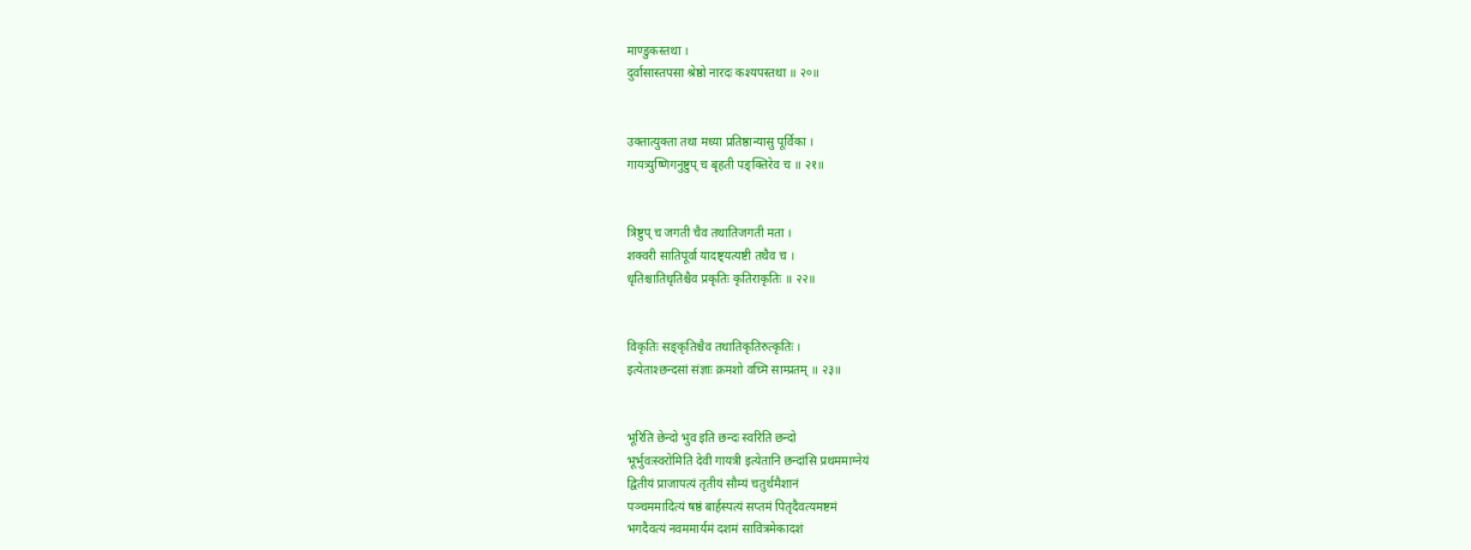माण्डुकस्तथा ।
दुर्वासास्तपसा श्रेष्ठो नारदः कश्यपस्तथा ॥ २०॥


उक्तात्युक्ता तथा मध्या प्रतिष्ठान्यासु पूर्विका ।
गायत्र्युष्णिगनुष्टुप् च बृहती पङ्क्तिरेव च ॥ २१॥


त्रिष्टुप् च जगती चैव तथातिजगती मता ।
शक्वरी सातिपूर्वा यादष्ट्यत्यष्टी तथैव च ।
धृतिश्चातिधृतिश्चैव प्रकृतिः कृतिराकृतिः ॥ २२॥


विकृतिः सङ्कृतिश्चैव तथातिकृतिरुत्कृतिः ।
इत्येताश्छन्दसां संज्ञाः क्रमशो वच्मि साम्प्रतम् ॥ २३॥


भूरिति छेन्दो भुव इति छन्दः स्वरिति छन्दो
भूर्भुवःस्वरोमिति देवी गायत्री इत्येतानि छन्दांसि प्रथममाग्नेयं
द्वितीयं प्राजापत्यं तृतीयं सौम्यं चतुर्थमैशानं
पञ्चममादित्यं षष्ठं बार्हस्पत्यं सप्तमं पितृदैवत्यमष्टमं
भगदैवत्यं नवममार्यमं दशमं सावित्रमेकादशं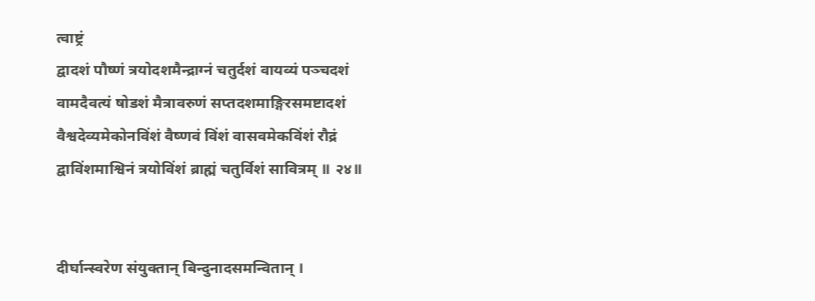त्वाष्ट्रं
द्वादशं पौष्णं त्रयोदशमैन्द्राग्नं चतुर्दशं वायव्यं पञ्चदशं
वामदैवत्यं षोडशं मैत्रावरुणं सप्तदशमाङ्गिरसमष्टादशं
वैश्वदेव्यमेकोनविंशं वैष्णवं विंशं वासवमेकविंशं रौद्रं
द्वाविंशमाश्विनं त्रयोविंशं ब्राह्मं चतुर्विशं सावित्रम् ॥ २४॥


दीर्घान्स्वरेण संयुक्तान् बिन्दुनादसमन्वितान् ।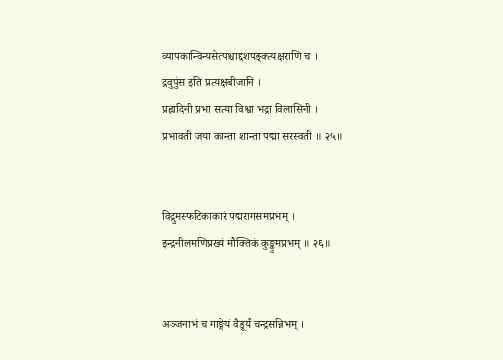व्यापकान्विन्यसेत्पश्चाद्दशपङ्क्त्यक्षराणि च ।
द्रवुपुंस इति प्रत्यक्षबीजानि ।
प्रह्लादिनी प्रभा सत्या विश्वा भद्रा विलासिनी ।
प्रभावती जया कान्ता शान्ता पद्मा सरस्वती ॥ २५॥


विद्रुमस्फटिकाकारं पद्मरागसमप्रभम् ।
इन्द्रनीलमणिप्रख्यं मौक्तिकं कुङ्कुमप्रभम् ॥ २६॥


अञ्जनाभं च गाङ्गेयं वैडूर्यं चन्द्रसन्निभम् ।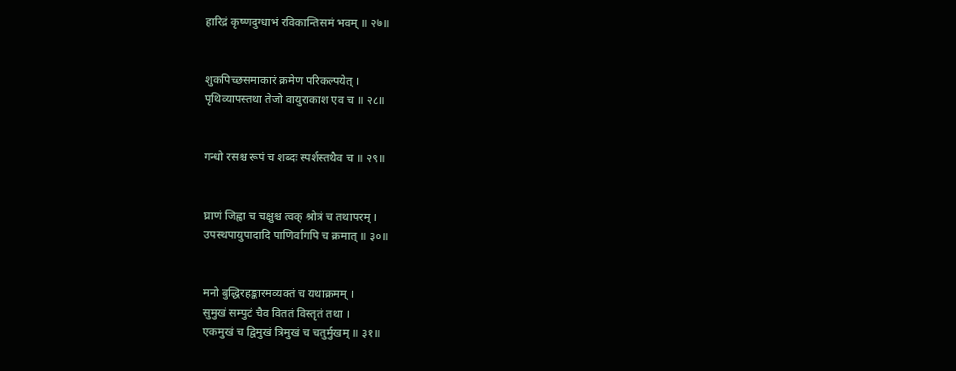हारिद्रं कृष्णदुग्धाभं रविकान्तिसमं भवम् ॥ २७॥


शुकपिच्छसमाकारं क्रमेण परिकल्पयेत् ।
पृथिव्यापस्तथा तेजो वायुराकाश एव च ॥ २८॥


गन्धो रसश्च रूपं च शब्दः स्पर्शस्तथैव च ॥ २९॥


घ्राणं जिह्वा च चक्षुश्च त्वक् श्रोत्रं च तथापरम् ।
उपस्थपायुपादादि पाणिर्वागपि च क्रमात् ॥ ३०॥


मनो बुद्धिरहङ्कारमव्यक्तं च यथाक्रमम् ।
सुमुखं सम्पुटं चैव विततं विस्तृतं तथा ।
एकमुखं च द्विमुखं त्रिमुखं च चतुर्मुखम् ॥ ३१॥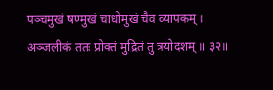पञ्चमुखं षण्मुखं चाधोमुखं चैव व्यापकम् ।
अञ्जलीकं ततः प्रोक्तं मुद्रितं तु त्रयोदशम् ॥ ३२॥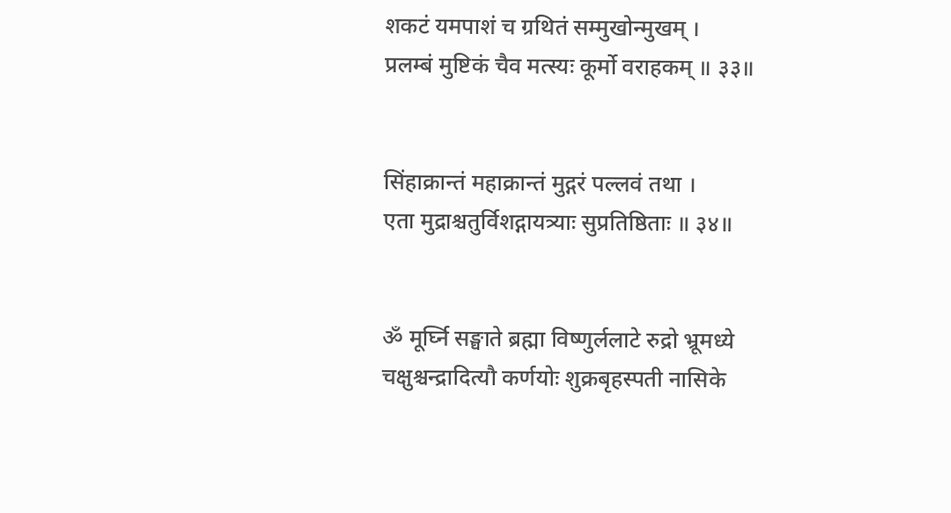शकटं यमपाशं च ग्रथितं सम्मुखोन्मुखम् ।
प्रलम्बं मुष्टिकं चैव मत्स्यः कूर्मो वराहकम् ॥ ३३॥


सिंहाक्रान्तं महाक्रान्तं मुद्गरं पल्लवं तथा ।
एता मुद्राश्चतुर्विशद्गायत्र्याः सुप्रतिष्ठिताः ॥ ३४॥


ॐ मूर्घ्नि सङ्घाते ब्रह्मा विष्णुर्ललाटे रुद्रो भ्रूमध्ये
चक्षुश्चन्द्रादित्यौ कर्णयोः शुक्रबृहस्पती नासिके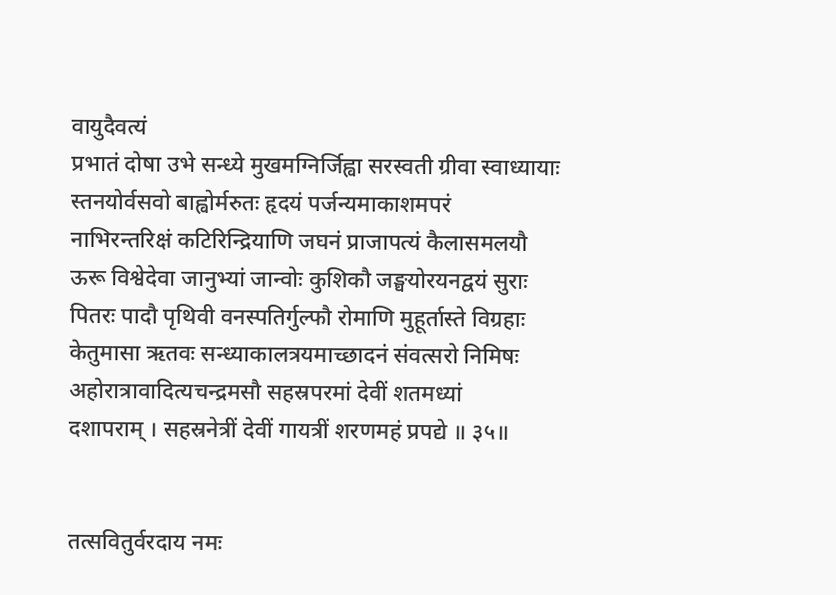वायुदैवत्यं
प्रभातं दोषा उभे सन्ध्ये मुखमग्निर्जिह्वा सरस्वती ग्रीवा स्वाध्यायाः
स्तनयोर्वसवो बाह्वोर्मरुतः हृदयं पर्जन्यमाकाशमपरं
नाभिरन्तरिक्षं कटिरिन्द्रियाणि जघनं प्राजापत्यं कैलासमलयौ
ऊरू विश्वेदेवा जानुभ्यां जान्वोः कुशिकौ जङ्घयोरयनद्वयं सुराः
पितरः पादौ पृथिवी वनस्पतिर्गुल्फौ रोमाणि मुहूर्तास्ते विग्रहाः
केतुमासा ऋतवः सन्ध्याकालत्रयमाच्छादनं संवत्सरो निमिषः
अहोरात्रावादित्यचन्द्रमसौ सहस्रपरमां देवीं शतमध्यां
दशापराम् । सहस्रनेत्रीं देवीं गायत्रीं शरणमहं प्रपद्ये ॥ ३५॥


तत्सवितुर्वरदाय नमः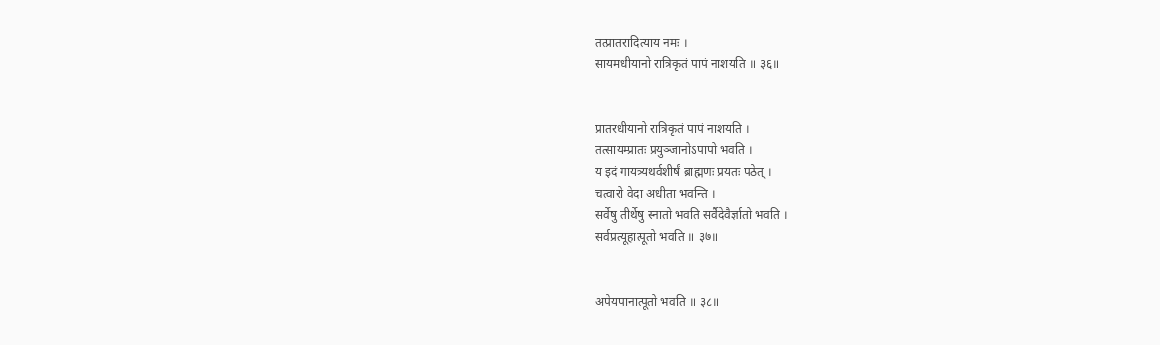तत्प्रातरादित्याय नमः ।
सायमधीयानो रात्रिकृतं पापं नाशयति ॥ ३६॥


प्रातरधीयानो रात्रिकृतं पापं नाशयति ।
तत्सायम्प्रातः प्रयुञ्जानोऽपापो भवति ।
य इदं गायत्र्यथर्वशीर्षं ब्राह्मणः प्रयतः पठेत् ।
चत्वारो वेदा अधीता भवन्ति ।
सर्वेषु तीर्थेषु स्नातो भवति सर्वैदेवैर्ज्ञातो भवति ।
सर्वप्रत्यूहात्पूतो भवति ॥ ३७॥


अपेयपानात्पूतो भवति ॥ ३८॥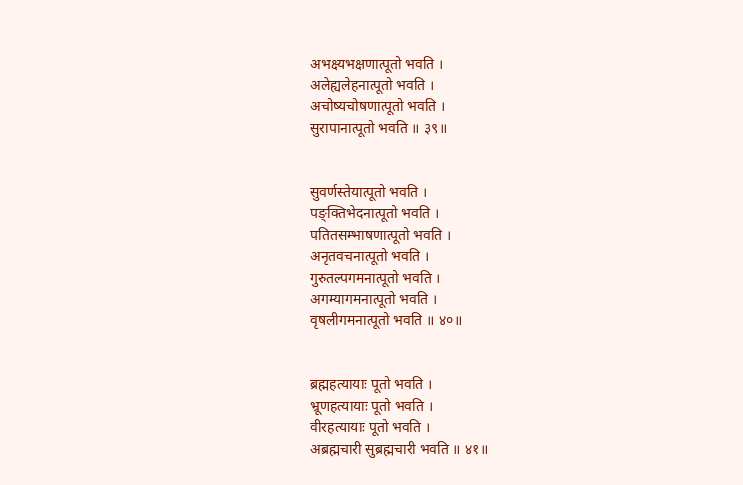अभक्ष्यभक्षणात्पूतो भवति ।
अलेह्यलेहनात्पूतो भवति ।
अचोष्यचोषणात्पूतो भवति ।
सुरापानात्पूतो भवति ॥ ३९॥


सुवर्णस्तेयात्पूतो भवति ।
पङ्क्तिभेदनात्पूतो भवति ।
पतितसम्भाषणात्पूतो भवति ।
अनृतवचनात्पूतो भवति ।
गुरुतल्पगमनात्पूतो भवति ।
अगम्यागमनात्पूतो भवति ।
वृषलीगमनात्पूतो भवति ॥ ४०॥


ब्रह्महत्यायाः पूतो भवति ।
भ्रूणहत्यायाः पूतो भवति ।
वीरहत्यायाः पूतो भवति ।
अब्रह्मचारी सुब्रह्मचारी भवति ॥ ४१॥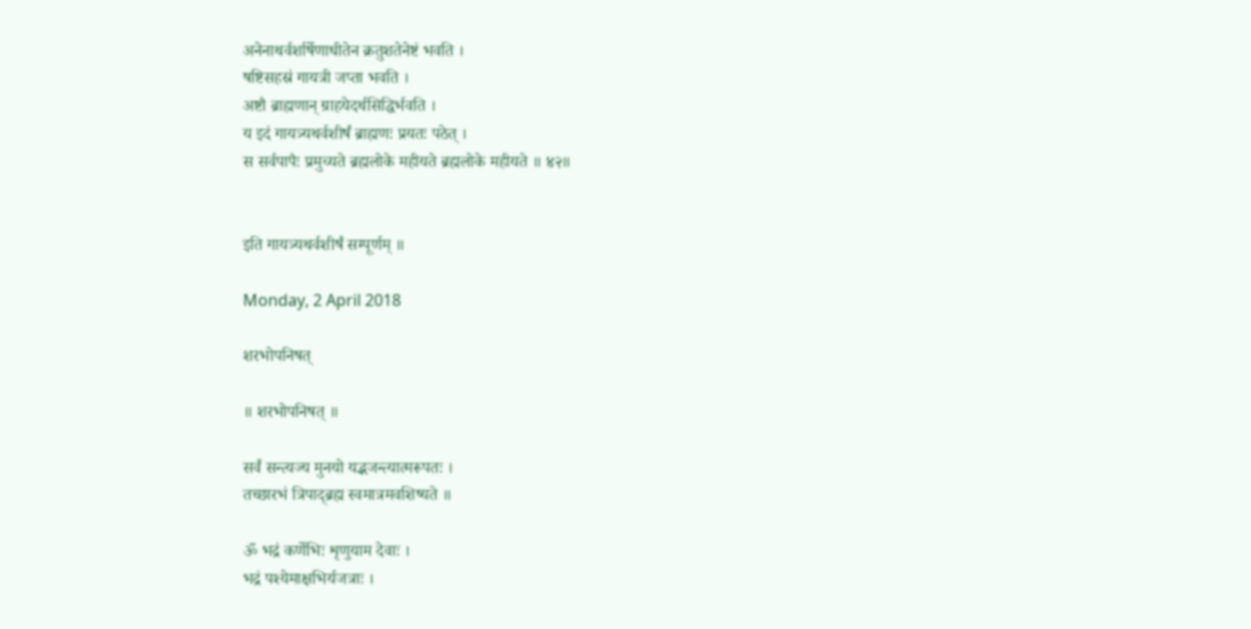अनेनाथर्वर्शार्षेणाधीतेन क्रतुशतेनेष्टं भवति ।
षष्टिसहस्रं गायत्री जप्ता भवति ।
अष्टौ ब्राह्मणान् ग्राहयेदर्थसिद्धिर्भवति ।
य इदं गायत्र्यथर्वशीर्षं ब्राह्मणः प्रयतः पठेत् ।
स सर्वपापैः प्रमुच्यते ब्रह्मलोके महीयते ब्रह्मलोके महीयते ॥ ४२॥


इति गायत्र्यथर्वशीर्षं सम्पूर्णम् ॥

Monday, 2 April 2018

शरभोपनिषत्

॥ शरभोपनिषत् ॥

सर्वं सन्त्यज्य मुनयो यद्भजन्त्यात्मरूपतः ।
तच्छारभं त्रिपाद्ब्रह्म स्वमात्रमवशिष्यते ॥

ॐ भद्रं कर्णेभिः शृणुयाम देवाः ।
भद्रं पश्येमाक्षभिर्यजत्राः ।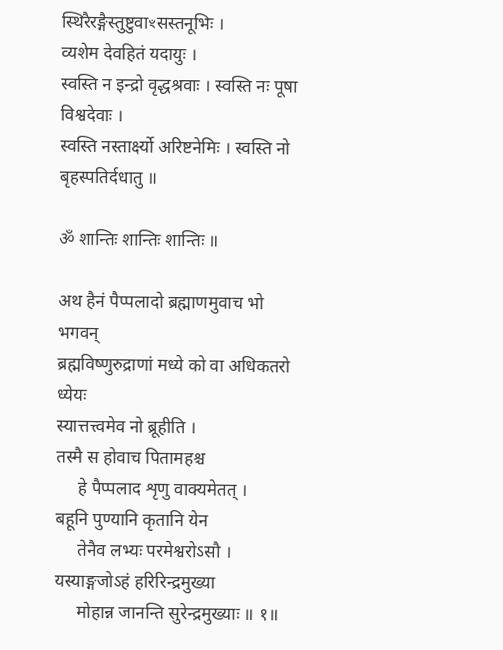स्थिरैरङ्गैस्तुष्टुवाꣳसस्तनूभिः ।
व्यशेम देवहितं यदायुः ।
स्वस्ति न इन्द्रो वृद्धश्रवाः । स्वस्ति नः पूषा विश्वदेवाः ।
स्वस्ति नस्तार्क्ष्यो अरिष्टनेमिः । स्वस्ति नो बृहस्पतिर्दधातु ॥

ॐ शान्तिः शान्तिः शान्तिः ॥

अथ हैनं पैप्पलादो ब्रह्माणमुवाच भो भगवन्
ब्रह्मविष्णुरुद्राणां मध्ये को वा अधिकतरो ध्येयः
स्यात्तत्त्वमेव नो ब्रूहीति ।
तस्मै स होवाच पितामहश्च
     हे पैप्पलाद शृणु वाक्यमेतत् ।
बहूनि पुण्यानि कृतानि येन
     तेनैव लभ्यः परमेश्वरोऽसौ ।
यस्याङ्गजोऽहं हरिरिन्द्रमुख्या
     मोहान्न जानन्ति सुरेन्द्रमुख्याः ॥ १॥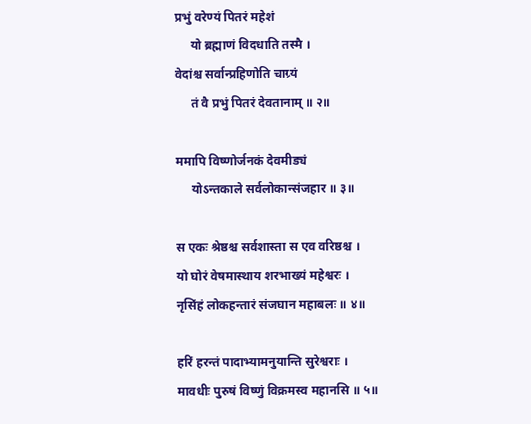प्रभुं वरेण्यं पितरं महेशं
     यो ब्रह्माणं विदधाति तस्मै ।
वेदांश्च सर्वान्प्रहिणोति चाग्र्यं
     तं वै प्रभुं पितरं देवतानाम् ॥ २॥

ममापि विष्णोर्जनकं देवमीड्यं
     योऽन्तकाले सर्वलोकान्संजहार ॥ ३॥

स एकः श्रेष्ठश्च सर्वशास्ता स एव वरिष्ठश्च ।
यो घोरं वेषमास्थाय शरभाख्यं महेश्वरः ।
नृसिंहं लोकहन्तारं संजघान महाबलः ॥ ४॥

हरिं हरन्तं पादाभ्यामनुयान्ति सुरेश्वराः ।
मावधीः पुरुषं विष्णुं विक्रमस्व महानसि ॥ ५॥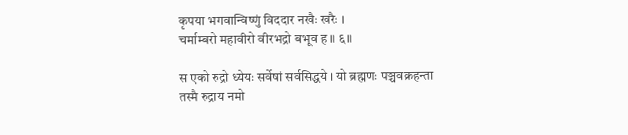कृपया भगवान्विष्णुं विददार नखैः खरैः ।
चर्माम्बरो महावीरो वीरभद्रो बभूव ह ॥ ६॥

स एको रुद्रो ध्येयः सर्वेषां सर्वसिद्धये । यो ब्रह्मणः पञ्चवक्रहन्ता
तस्मै रुद्राय नमो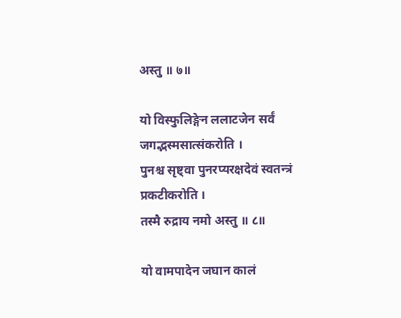अस्तु ॥ ७॥

यो विस्फुलिङ्गेन ललाटजेन सर्वं जगद्भस्मसात्संकरोति ।
पुनश्च सृष्ट्वा पुनरप्यरक्षदेवं स्वतन्त्रं प्रकटीकरोति ।
तस्मै रुद्राय नमो अस्तु ॥ ८॥

यो वामपादेन जघान कालं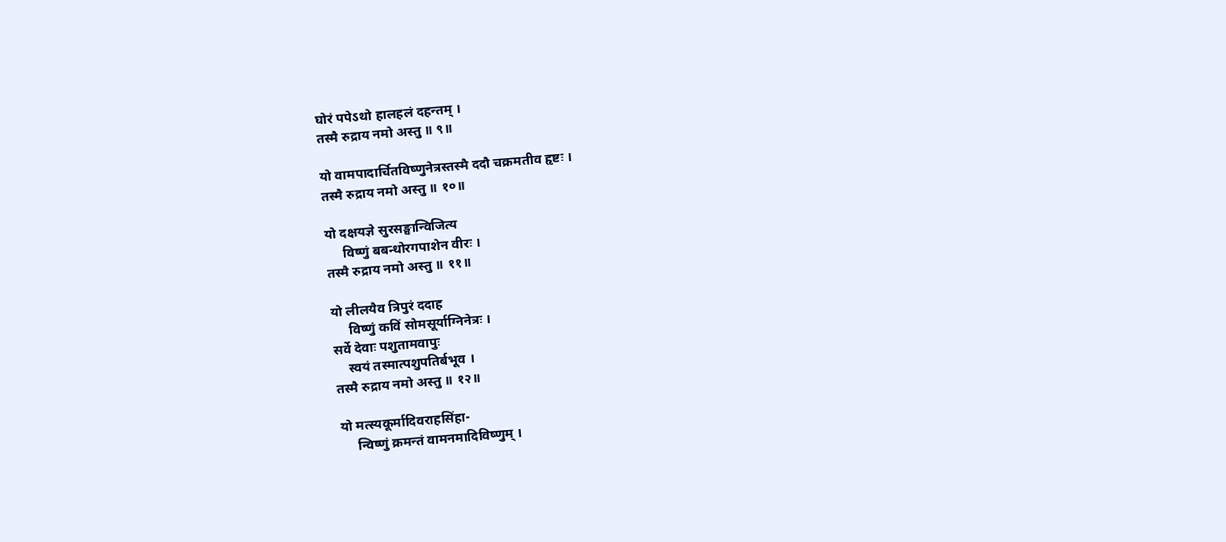घोरं पपेऽथो हालहलं दहन्तम् ।
तस्मै रुद्राय नमो अस्तु ॥ ९॥

यो वामपादार्चितविष्णुनेत्रस्तस्मै ददौ चक्रमतीव हृष्टः ।
तस्मै रुद्राय नमो अस्तु ॥ १०॥

यो दक्षयज्ञे सुरसङ्घान्विजित्य
     विष्णुं बबन्धोरगपाशेन वीरः ।
तस्मै रुद्राय नमो अस्तु ॥ ११॥

यो लीलयैव त्रिपुरं ददाह
     विष्णुं कविं सोमसूर्याग्निनेत्रः ।
सर्वे देवाः पशुतामवापुः
    स्वयं तस्मात्पशुपतिर्बभूव ।
तस्मै रुद्राय नमो अस्तु ॥ १२॥

यो मत्स्यकूर्मादिवराहसिंहा-
     न्विष्णुं क्रमन्तं वामनमादिविष्णुम् ।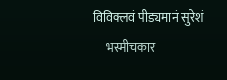विविक्लवं पीड्यमानं सुरेशं
     भस्मीचकार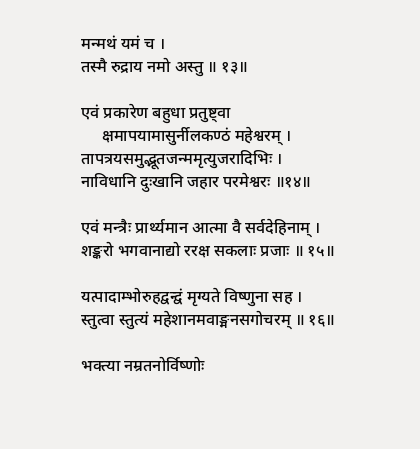मन्मथं यमं च ।
तस्मै रुद्राय नमो अस्तु ॥ १३॥

एवं प्रकारेण बहुधा प्रतुष्ट्वा
     क्षमापयामासुर्नीलकण्ठं महेश्वरम् ।
तापत्रयसमुद्भूतजन्ममृत्युजरादिभिः ।
नाविधानि दुःखानि जहार परमेश्वरः ॥१४॥

एवं मन्त्रैः प्रार्थ्यमान आत्मा वै सर्वदेहिनाम् ।
शङ्करो भगवानाद्यो ररक्ष सकलाः प्रजाः ॥ १५॥

यत्पादाम्भोरुहद्वन्द्वं मृग्यते विष्णुना सह ।
स्तुत्वा स्तुत्यं महेशानमवाङ्मनसगोचरम् ॥ १६॥

भक्त्या नम्रतनोर्विष्णोः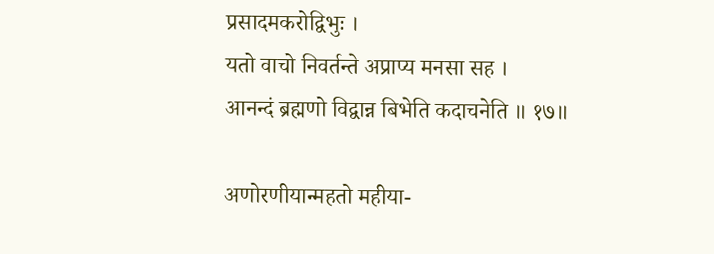प्रसादमकरोद्विभुः ।
यतो वाचो निवर्तन्ते अप्राप्य मनसा सह ।
आनन्दं ब्रह्मणो विद्वान्न बिभेति कदाचनेति ॥ १७॥

अणोरणीयान्महतो महीया-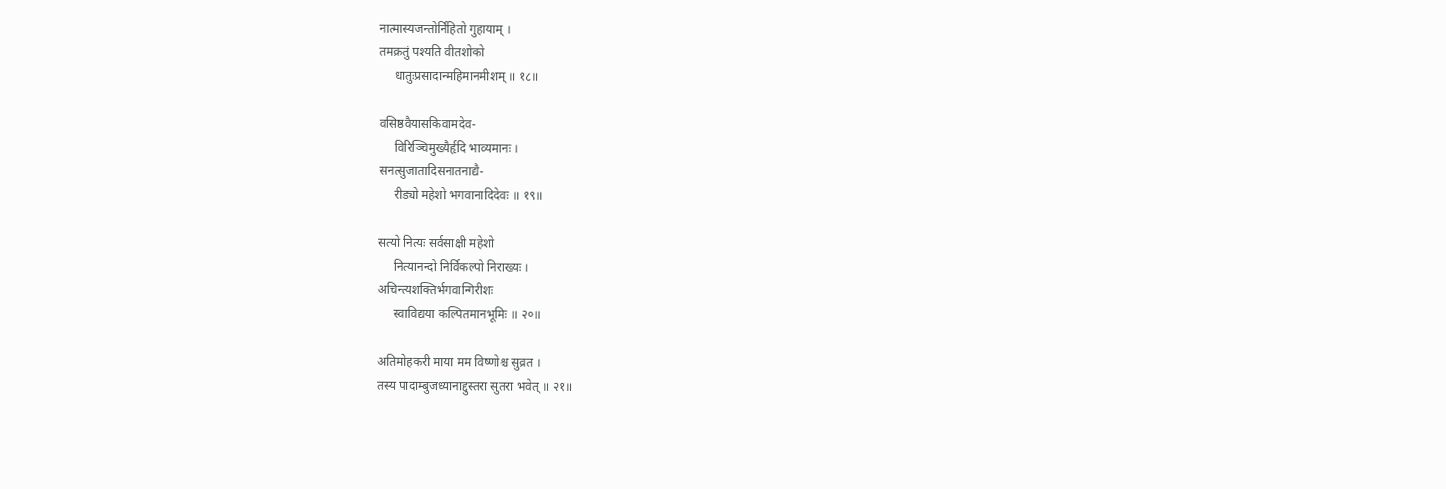नात्मास्यजन्तोर्निहितो गुहायाम् ।
तमक्रतुं पश्यति वीतशोको
     धातुःप्रसादान्महिमानमीशम् ॥ १८॥

वसिष्ठवैयासकिवामदेव-
     विरिञ्चिमुख्यैर्हृदि भाव्यमानः ।
सनत्सुजातादिसनातनाद्यै-
     रीड्यो महेशो भगवानादिदेवः ॥ १९॥

सत्यो नित्यः सर्वसाक्षी महेशो
     नित्यानन्दो निर्विकल्पो निराख्यः ।
अचिन्त्यशक्तिर्भगवान्गिरीशः
     स्वाविद्यया कल्पितमानभूमिः ॥ २०॥

अतिमोहकरी माया मम विष्णोश्च सुव्रत ।
तस्य पादाम्बुजध्यानाद्दुस्तरा सुतरा भवेत् ॥ २१॥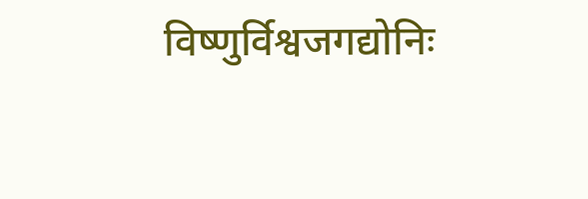विष्णुर्विश्वजगद्योनिः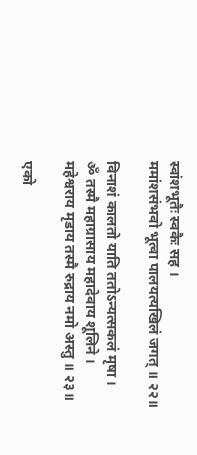स्वांशभूतैः स्वकैः सह ।
ममांशसंभवो भूत्वा पालयत्यखिलं जगत् ॥ २२॥

विनाशं कालतो याति ततोऽन्यत्सकलं मृषा ।
ॐ तस्मै महाग्रासाय महादेवाय शूलिने ।
महेश्वराय मृडाय तस्मै रुद्राय नमो अस्तु ॥ २३॥

एको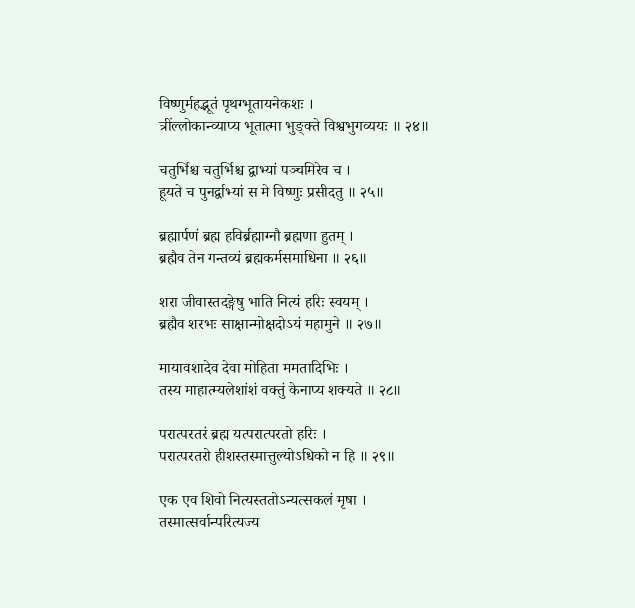विष्णुर्महद्भूतं पृथग्भूतायनेकशः ।
त्रींल्लोकान्व्याप्य भूतात्मा भुङ्क्ते विश्वभुगव्ययः ॥ २४॥

चतुर्भिश्च चतुर्भिश्च द्वाभ्यां पञ्चमिरेव च ।
हूयते च पुनर्द्वाभ्यां स मे विष्णुः प्रसीदतु ॥ २५॥

ब्रह्मार्पणं ब्रह्म हविर्ब्रह्माग्नौ ब्रह्मणा हुतम् ।
ब्रह्मैव तेन गन्तव्यं ब्रह्मकर्मसमाधिना ॥ २६॥

शरा जीवास्तदङ्गेषु भाति नित्यं हरिः स्वयम् ।
ब्रह्मैव शरभः साक्षान्मोक्षदोऽयं महामुने ॥ २७॥

मायावशादेव देवा मोहिता ममतादिभिः ।
तस्य माहात्म्यलेशांशं वक्तुं केनाप्य शक्यते ॥ २८॥

परात्परतरं ब्रह्म यत्परात्परतो हरिः ।
परात्परतरो हीशस्तस्मात्तुल्योऽधिको न हि ॥ २९॥

एक एव शिवो नित्यस्ततोऽन्यत्सकलं मृषा ।
तस्मात्सर्वान्परित्यज्य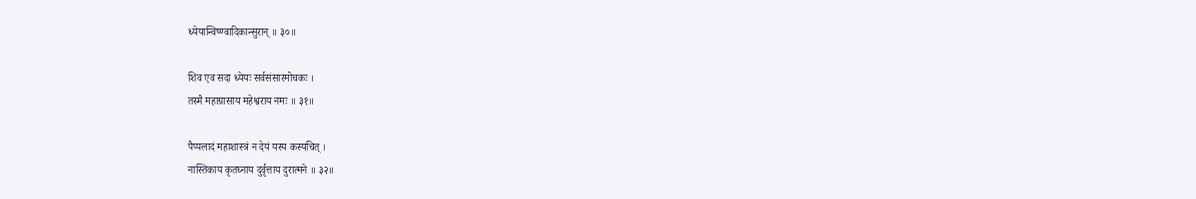ध्येयान्विष्ण्वादिकान्सुरान् ॥ ३०॥

शिव एव सदा ध्येयः सर्वसंसारमोचकः ।
तस्मै महाग्रासाय महेश्वराय नमः ॥ ३१॥

पैप्पलादं महाशास्त्रं न देयं यस्य कस्यचित् ।
नास्तिकाय कृतघ्नाय दुर्वृत्ताय दुरात्मने ॥ ३२॥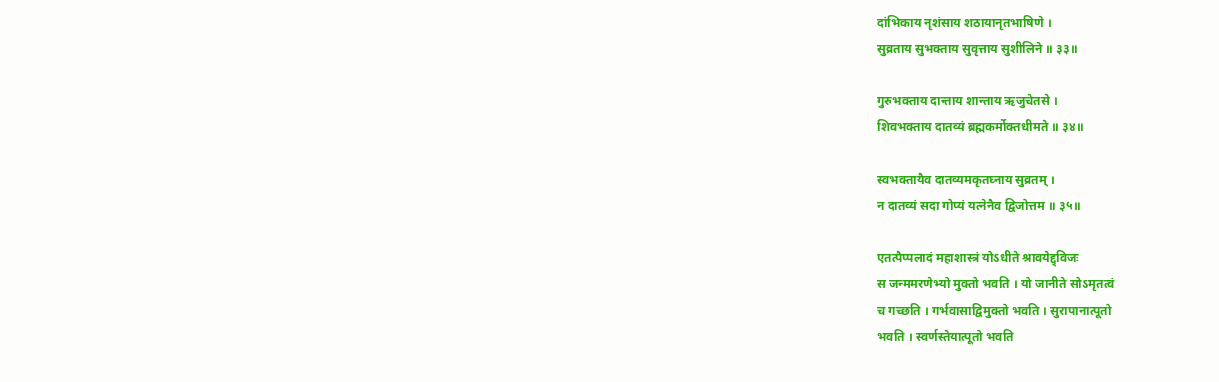दांभिकाय नृशंसाय शठायानृतभाषिणे ।
सुव्रताय सुभक्ताय सुवृत्ताय सुशीलिने ॥ ३३॥

गुरुभक्ताय दान्ताय शान्ताय ऋजुचेतसे ।
शिवभक्ताय दातव्यं ब्रह्मकर्मोक्तधीमते ॥ ३४॥

स्वभक्तायैव दातव्यमकृतघ्नाय सुव्रतम् ।
न दातव्यं सदा गोप्यं यत्नेनैव द्विजोत्तम ॥ ३५॥

एतत्पैप्पलादं महाशास्त्रं योऽधीते श्रावयेद्द्विजः
स जन्ममरणेभ्यो मुक्तो भवति । यो जानीते सोऽमृतत्वं
च गच्छति । गर्भवासाद्विमुक्तो भवति । सुरापानात्पूतो
भवति । स्वर्णस्तेयात्पूतो भवति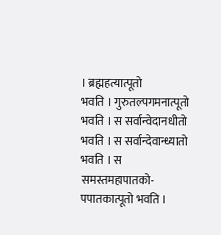। ब्रह्महत्यात्पूतो
भवति । गुरुतल्पगमनात्पूतो भवति । स सर्वान्वेदानधीतो
भवति । स सर्वान्देवान्ध्यातो भवति । स समस्तमहापातको-
पपातकात्पूतो भवति ।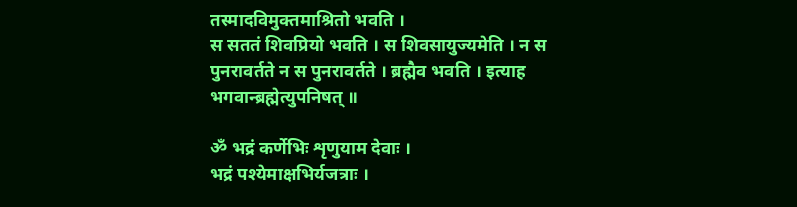तस्मादविमुक्तमाश्रितो भवति ।
स सततं शिवप्रियो भवति । स शिवसायुज्यमेति । न स
पुनरावर्तते न स पुनरावर्तते । ब्रह्मैव भवति । इत्याह
भगवान्ब्रह्मेत्युपनिषत् ॥

ॐ भद्रं कर्णेभिः शृणुयाम देवाः ।
भद्रं पश्येमाक्षभिर्यजत्राः ।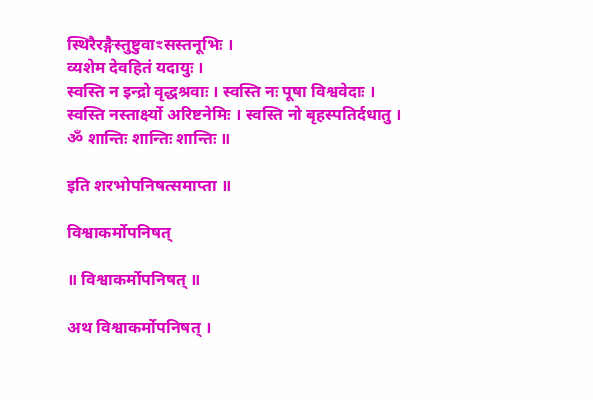स्थिरैरङ्गैस्तुष्टुवाꣳसस्तनूभिः ।
व्यशेम देवहितं यदायुः ।
स्वस्ति न इन्द्रो वृद्धश्रवाः । स्वस्ति नः पूषा विश्ववेदाः ।
स्वस्ति नस्तार्क्ष्यो अरिष्टनेमिः । स्वस्ति नो बृहस्पतिर्दधातु ।
ॐ शान्तिः शान्तिः शान्तिः ॥

इति शरभोपनिषत्समाप्ता ॥

विश्वाकर्मोपनिषत्

॥ विश्वाकर्मोपनिषत् ॥

अथ विश्वाकर्मोपनिषत् ।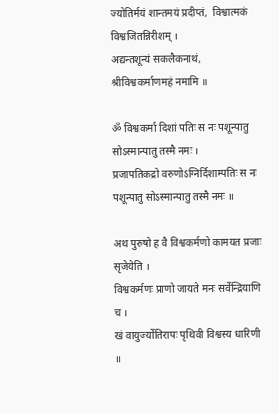ज्योतिर्मयं शान्तमयं प्रदीप्तं,  विश्वात्मकं विश्वजितन्निरीशम् ।
अद्यन्तशून्यं सकलैकनाथं,  श्रीविश्वकर्माणमहं नमामि ॥

ॐ विश्वकर्मा दिशां पतिः स नः पशून्पातु सोऽस्मान्पातु तस्मै नमः ।
प्रजापतिकद्रो वरुणोऽग्निर्दिशाम्पतिः स नः
पशून्पातु सोऽस्मान्पातु तस्मै नमः ॥

अथ पुरुषो ह वै विश्वकर्मणो कामयत प्रजाः सृजेयेति ।
विश्वकर्मणः प्राणो जायते मनः सर्वेन्द्रियाणि च ।
खं वायुर्ज्योतिरापः पृथिवी विश्वस्य धारिणी ॥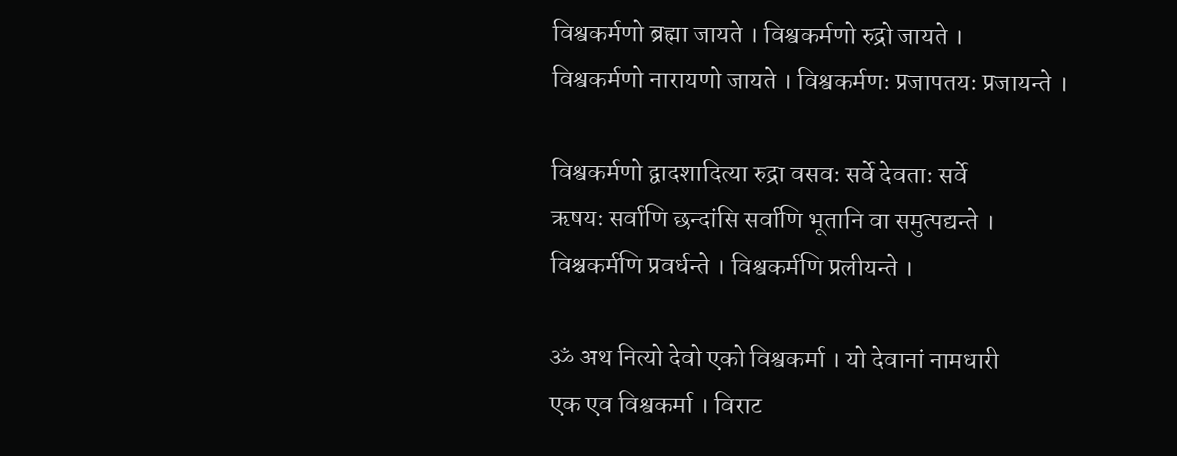विश्वकर्मणो ब्रह्मा जायते । विश्वकर्मणो रुद्रो जायते ।
विश्वकर्मणो नारायणो जायते । विश्वकर्मणः प्रजापतयः प्रजायन्ते ।

विश्वकर्मणो द्वादशादित्या रुद्रा वसवः सर्वे देवताः सर्वे
ऋषयः सर्वाणि छन्दांसि सर्वाणि भूतानि वा समुत्पद्यन्ते ।
विश्चकर्मणि प्रवर्धन्ते । विश्वकर्मणि प्रलीयन्ते ।

ॐ अथ नित्यो देवो एको विश्वकर्मा । यो देवानां नामधारी
एक एव विश्वकर्मा । विराट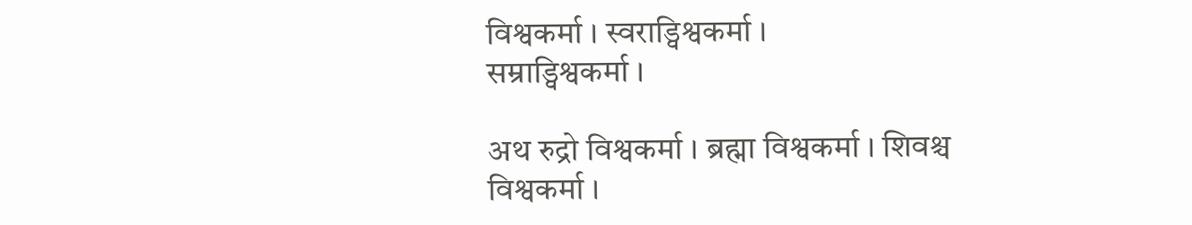विश्वकर्मा । स्वराड्विश्वकर्मा ।
सम्राड्विश्वकर्मा ।

अथ रुद्रो विश्वकर्मा । ब्रह्मा विश्वकर्मा । शिवश्च
विश्वकर्मा ।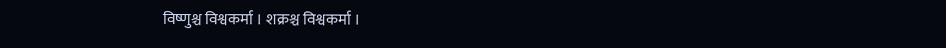विष्णुश्च विश्वकर्मा । शक्रश्च विश्वकर्मा ।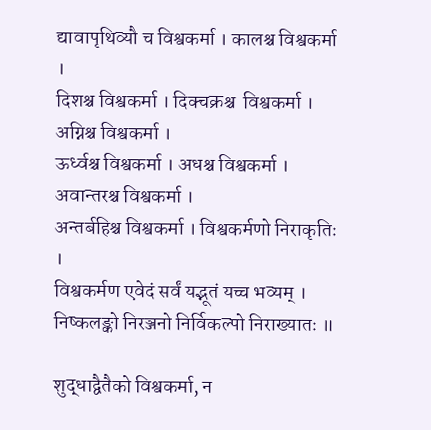द्यावापृथिव्यौ च विश्वकर्मा । कालश्च विश्वकर्मा ।
दिशश्च विश्वकर्मा । दिक्चक्रश्च  विश्वकर्मा । अग्निश्च विश्वकर्मा ।
ऊर्ध्वश्च विश्वकर्मा । अधश्च विश्वकर्मा । अवान्तरश्च विश्वकर्मा ।
अन्तर्बहिश्च विश्वकर्मा । विश्वकर्मणो निराकृतिः ।
विश्वकर्मण एवेदं सर्वं यद्भूतं यच्च भव्यम् ।
निष्कलङ्को निरञ्जनो निर्विकल्पो निराख्यातः ॥

शुद्धाद्वैतैको विश्वकर्मा, न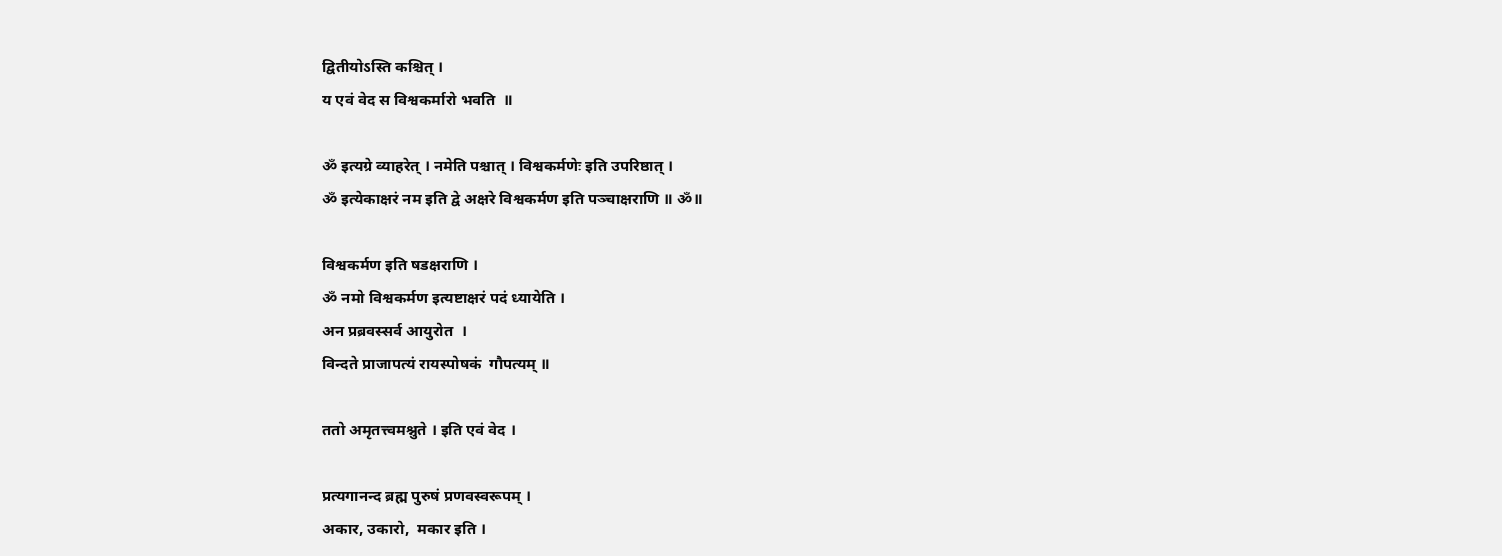द्वितीयोऽस्ति कश्चित् ।
य एवं वेद स विश्वकर्मारो भवति  ॥

ॐ इत्यग्रे व्याहरेत् । नमेति पश्चात् । विश्वकर्मणेः इति उपरिष्ठात् ।
ॐ इत्येकाक्षरं नम इति द्वे अक्षरे विश्वकर्मण इति पञ्चाक्षराणि ॥ ॐ॥

विश्वकर्मण इति षडक्षराणि ।
ॐ नमो विश्वकर्मण इत्यष्टाक्षरं पदं ध्यायेति ।
अन प्रब्रवस्सर्व आयुरोत  ।
विन्दते प्राजापत्यं रायस्पोषकं  गौपत्यम् ॥

ततो अमृतत्त्वमश्नुते । इति एवं वेद ।

प्रत्यगानन्द ब्रह्म पुरुषं प्रणवस्वरूपम् ।
अकार, उकारो,  मकार इति ।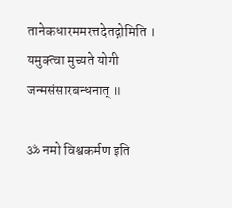तानेकधारममरत्तदेतद्गोमिति ।
यमुक्त्वा मुच्यते योगी जन्मसंसारबन्धनात् ॥

ॐ नमो विश्वकर्मण इति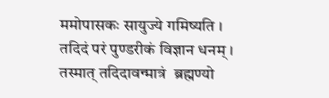ममोपासकः सायुज्ये गमिष्यति ।
तदिदं परं पुण्डरीकं विज्ञान धनम् ।
तस्मात् तदिदावन्मात्रं  ब्रह्मण्यो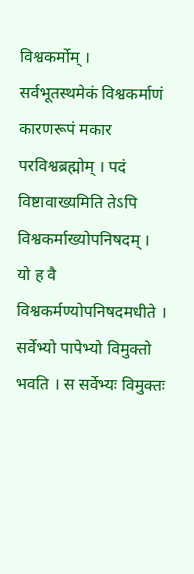विश्वकर्मोम् ।
सर्वभूतस्थमेकं विश्वकर्माणं कारणरूपं मकार
परविश्वब्रह्मोम् । पदं विष्टावाख्यमिति तेऽपि
विश्वकर्माख्योपनिषदम् । यो ह वै विश्वकर्मण्योपनिषदमधीते ।
सर्वेभ्यो पापेभ्यो विमुक्तो भवति । स सर्वेभ्यः विमुक्तः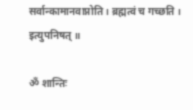सर्वान्कामानवाप्नोति । ब्रह्मत्वं च गच्छति । इत्युपनिषत् ॥

ॐ शान्तिः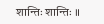शान्तिः शान्तिः ॥